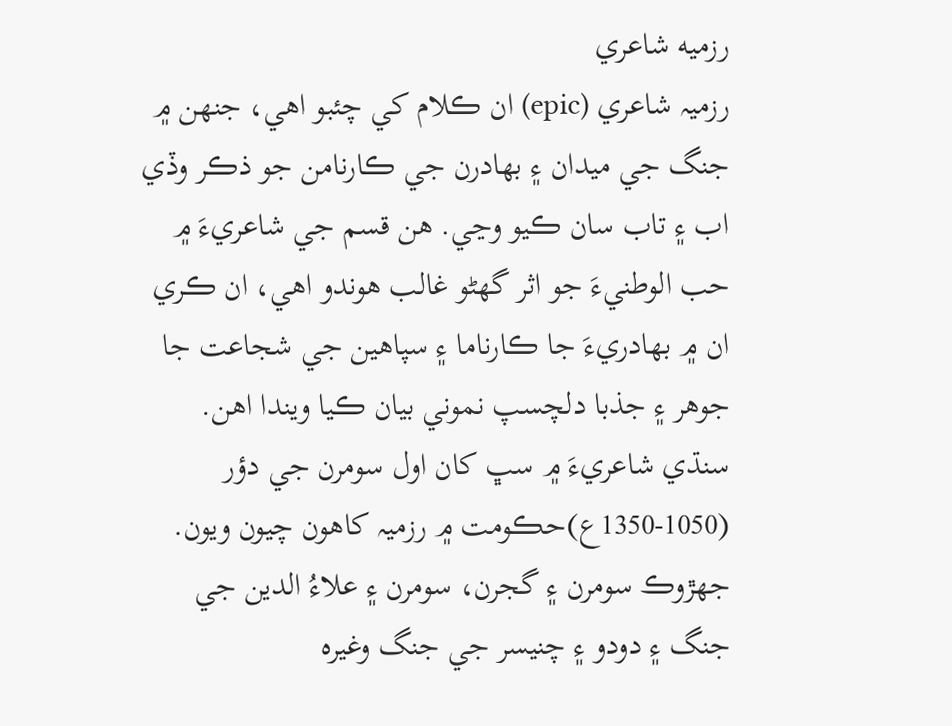رزميه شاعري
رزميہ شاعري (epic) ان ڪلام کي چئبو اھي، جنھن ۾ جنگ جي ميدان ۽ بھادرن جي ڪارنامن جو ذڪر وڏي اب ۽ تاب سان ڪيو وڃي. ھن قسم جي شاعريءَ ۾ حب الوطنيءَ جو اثر گھڻو غالب ھوندو اھي، ان ڪري ان ۾ بھادريءَ جا ڪارناما ۽ سپاھين جي شجاعت جا جوھر ۽ جذبا دلچسپ نموني بيان ڪيا ويندا اھن. سنڌي شاعريءَ ۾ سڀ کان اول سومرن جي دؤر (1050-1350ع)حڪومت ۾ رزميہ کاھون چيون ويون. جھڙوڪ سومرن ۽ گجرن، سومرن ۽ علاءُ الدين جي جنگ ۽ دودو ۽ چنيسر جي جنگ وغيره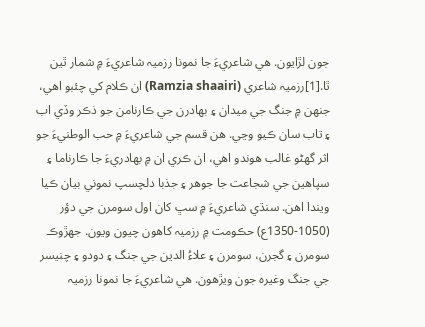جون لڙايون. هي شاعريءَ جا نمونا رزميہ شاعريءَ ۾ شمار ٿين ٿا.[1]رزميہ شاعري (Ramzia shaairi) ان ڪلام کي چئبو اھي، جنھن ۾ جنگ جي ميدان ۽ بھادرن جي ڪارنامن جو ذڪر وڏي اب ۽ تاب سان ڪيو وڃي. ھن قسم جي شاعريءَ ۾ حب الوطنيءَ جو اثر گھڻو غالب ھوندو اھي، ان ڪري ان ۾ بھادريءَ جا ڪارناما ۽ سپاھين جي شجاعت جا جوھر ۽ جذبا دلچسپ نموني بيان ڪيا ويندا اھن. سنڌي شاعريءَ ۾ سڀ کان اول سومرن جي دؤر (1050-1350ع) حڪومت ۾ رزميہ کاھون چيون ويون. جھڙوڪ سومرن ۽ گجرن، سومرن ۽ علاءُ الدين جي جنگ ۽ دودو ۽ چنيسر جي جنگ وغيره جون ويڙهون. هي شاعريءَ جا نمونا رزميہ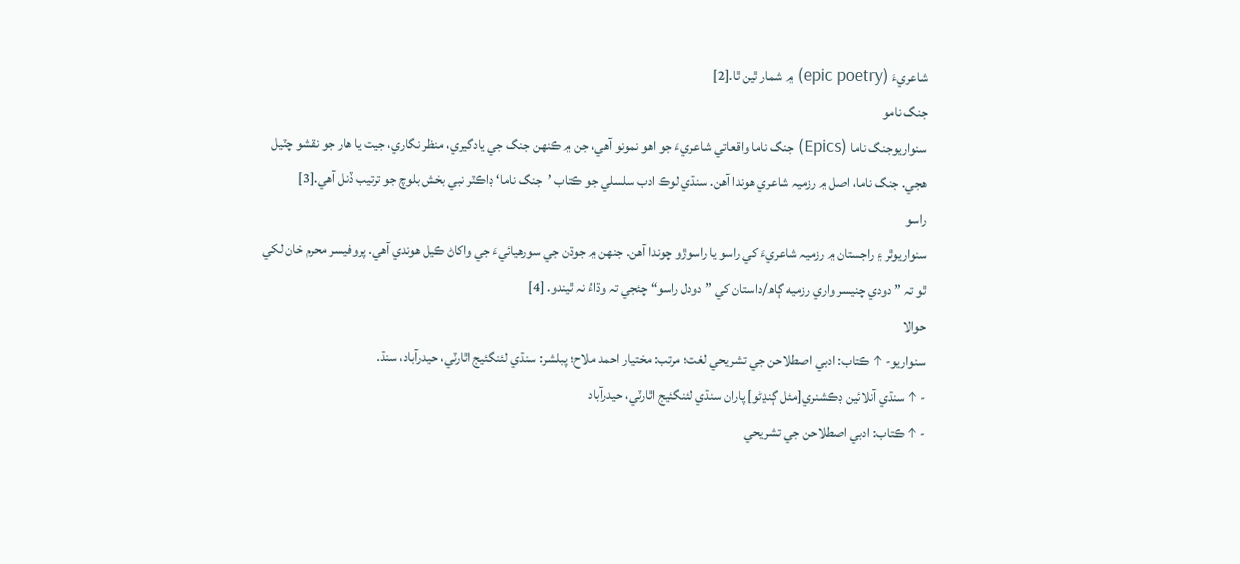شاعريءَ (epic poetry) ۾ شمار ٿين ٿا.[2]
جنگ نامو
سنواريوجنگ ناما (Epics) جنگ ناما واقعاتي شاعريءَ جو اهو نمونو آهي، جن ۾ ڪنھن جنگ جي يادگيري، منظر نگاري، جيت يا هار جو نقشو چٽيل هجي. جنگ ناما، اصل ۾ رزميہ شاعري هوندا آهن. سنڌي لوڪ ادب سلسلي جو ڪتاب ’جنگ ناما‘ ڊاڪٽر نبي بخش بلوچ جو ترتيب ڏنل آهي.[3]
راسو
سنواريوٿر ۽ راجستان ۾ رزميہ شاعريءَ کي راسو يا راسوڙو چوندا آهن. جنھن ۾ جوڌن جي سورهيائيءَ جي واکاڻ ڪيل هوندي آهي. پروفيسر محرم خان لکي ٿو تہ ”دودي چنيسر واري رزميه ڳاھ/داستان کي ”دودل راسو“ چئجي تہ وڌاءُ نہ ٿيندو. [4]
حوالا
سنواريو- ↑ ڪتاب: ادبي اصطلاحن جي تشريحي لغت؛ مرتب: مختيار احمد ملاح؛ پبلشر: سنڌي لئنگئيج اٿارٽي، حيدرآباد، سنڌ.
- ↑ سنڌي آنلائين ڊڪشنري[مئل ڳنڍڻو] پاران سنڌي لئنگئيج اٿارٽي، حيدرآباد
- ↑ ڪتاب: ادبي اصطلاحن جي تشريحي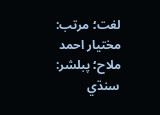لغت؛ مرتب: مختيار احمد ملاح؛ پبلشر: سنڌي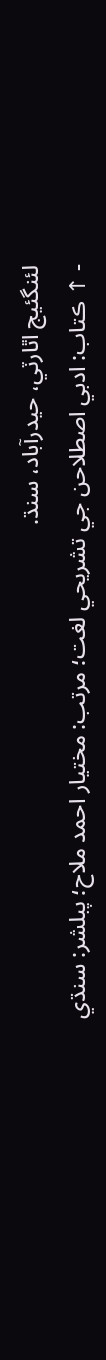لئنگئيج اٿارٽي، حيدرآباد، سنڌ.
- ↑ ڪتاب: ادبي اصطلاحن جي تشريحي لغت؛ مرتب: مختيار احمد ملاح؛ پبلشر: سنڌي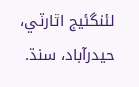لئنگئيج اٿارٽي، حيدرآباد، سنڌ.